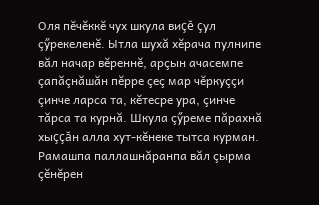Оля пĕчĕккĕ чух шкула виçĕ çул çӳрекеленĕ. Ытла шухă хĕрача пулнипе вăл начар вĕреннĕ, арçын ачасемпе çапăçнăшăн пĕрре çеç мар чĕркуççи çинче ларса та, кĕтесре ура, çинче тăрса та курнă. Шкула çӳреме пăрахнă хыççăн алла хут-кĕнеке тытса курман. Рамашпа паллашнăранпа вăл çырма çĕнĕрен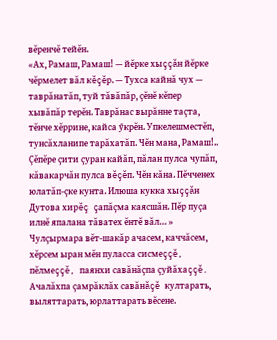вĕренчĕ тейĕн.
«Ах, Рамаш, Рамаш! — йĕрке хыççăн йĕрке чĕрмелет вăл кĕçĕр. — Тухса кайнă чух — таврăнатăп, туй тăвăпăр, çĕнĕ кĕпер хывăпăр терĕн. Таврăнас вырăнне таçта, тĕнче хĕррине, кайса ӳкрĕн. Упкелешместĕп, тунсăхланипе тарăхатăп. Чĕн мана, Рамаш!.. Çĕпĕре çити çуран кайăп, пăлан пулса чупăп, кăвакарчăн пулса вĕçĕп. Чĕн кăна. Пĕчченех юлатăп-çке кунта. Илюша кукка хыççăн Дутова хирĕç çапăçма каясшăн. Пĕр пуçа илнĕ япалана тăватех ĕнтĕ вăл… »
Чулçырмара вĕт-шакăр ачасем, каччăсем, хĕрсем ыран мĕн пуласса сисмеççĕ, пĕлмеççĕ, паянхи савăнăçпа çуйăхаççĕ. Ачалăхпа çамрăклăх савăнăçĕ култарать, выляттарать, юрлаттарать вĕсене.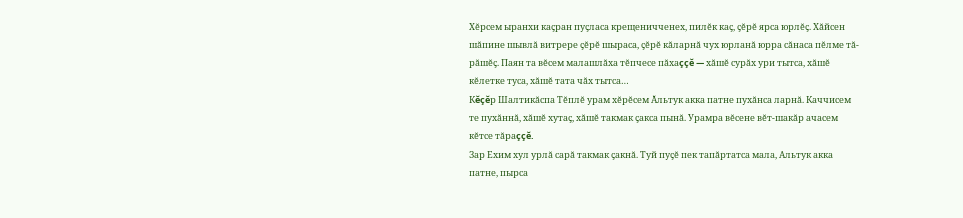Хĕрсем ыранхи каçран пуçласа крещеничченех, пилĕк каç, çĕрĕ ярса юрлĕç. Хăйсен шăпине шывлă витрере çĕрĕ шыраса, çĕрĕ кăларнă чух юрланă юрра сăнаса пĕлме тă-рăшĕç. Паян та вĕсем малашлăха тĕпчесе пăхаççĕ — хăшĕ сурăх ури тытса, хăшĕ кĕлетке туса, хăшĕ тата чăх тытса…
Кĕçĕр Шалтикăспа Тĕплĕ урам хĕрĕсем Ăльтук акка патне пухăнса ларнă. Каччисем те пухăннă, хăшĕ хутаç, хăшĕ такмак çакса пынă. Урамра вĕсене вĕт-шакăр ачасем кĕтсе тăраççĕ.
Зар Ехим хул урлă сарă такмак çакнă. Туй пуçĕ пек тапăртатса мала, Альтук акка патне, пырса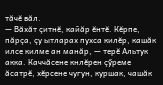тăчĕ вăл.
— Вăхăт çитнĕ, кайăр ĕнтĕ. Кĕрпе, пăрçа, çу ытларах пухса килĕр, кашăк илсе килме ан манăр, — терĕ Альтук акка. Каччăсене кнлĕрен çӳреме ăсатрĕ, хĕрсене чугун, куршак, чашăк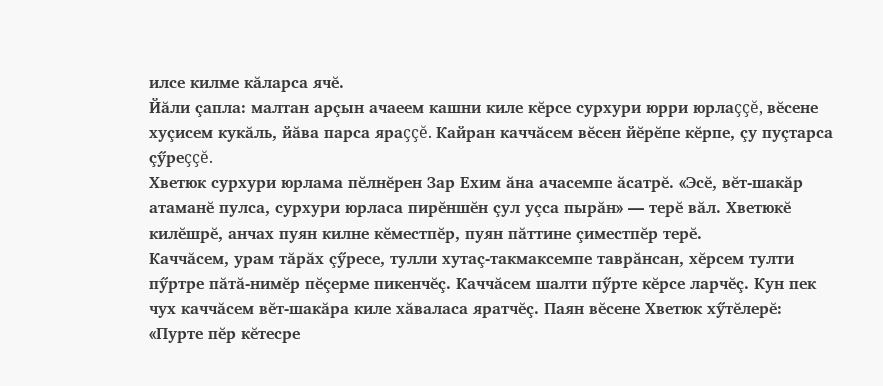илсе килме кăларса ячĕ.
Йăли çапла: малтан арçын ачаеем кашни киле кĕрсе сурхури юрри юрлаççĕ, вĕсене хуçисем кукăль, йăва парса яраççĕ. Кайран каччăсем вĕсен йĕрĕпе кĕрпе, çу пуçтарса çӳреççĕ.
Хветюк сурхури юрлама пĕлнĕрен Зар Ехим ăна ачасемпе ăсатрĕ. «Эсĕ, вĕт-шакăр атаманĕ пулса, сурхури юрласа пирĕншĕн çул уçса пырăн» — терĕ вăл. Хветюкĕ килĕшрĕ, анчах пуян килне кĕместпĕр, пуян пăттине çиместпĕр терĕ.
Каччăсем, урам тăрăх çӳресе, тулли хутаç-такмаксемпе таврăнсан, хĕрсем тулти пӳртре пăтă-нимĕр пĕçерме пикенчĕç. Каччăсем шалти пӳрте кĕрсе ларчĕç. Кун пек чух каччăсем вĕт-шакăра киле хăваласа яратчĕç. Паян вĕсене Хветюк хӳтĕлерĕ: «Пурте пĕр кĕтесре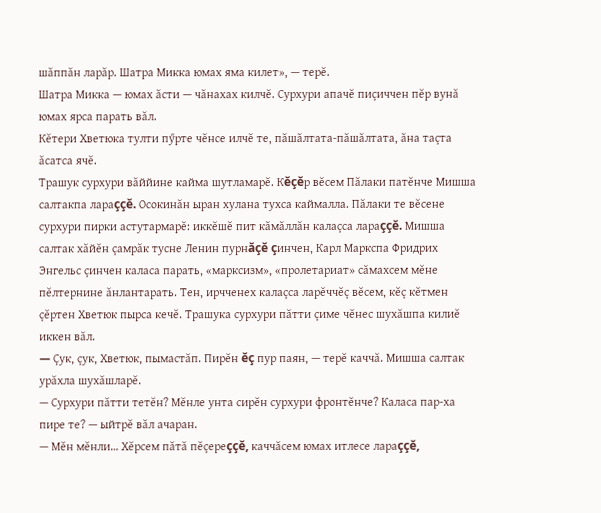шăппăн ларăр. Шатра Микка юмах яма килет», — терĕ.
Шатра Микка — юмах ăсти — чăнахах килчĕ. Сурхури апачĕ пиçиччен пĕр вунă юмах ярса парать вăл.
Кĕтери Хветюка тулти пӳрте чĕнсе илчĕ те, пăшăлтата-пăшăлтата, ăна таçта ăсатса ячĕ.
Трашук сурхури вăййине кайма шутламарĕ. Кĕçĕр вĕсем Пăлаки патĕнче Мишша салтакпа лараççĕ. Осокинăн ыран хулана тухса каймалла. Пăлаки те вĕсене сурхури пирки астутармарĕ: иккĕшĕ пит кăмăллăн калаçса лараççĕ. Мишша салтак хăйĕн çамрăк тусне Ленин пурнăçĕ çинчен, Карл Маркспа Фридрих Энгельс çинчен каласа парать, «марксизм», «пролетариат» сăмахсем мĕне пĕлтернине ăнлантарать. Тен, ирчченех калаçса ларĕччĕç вĕсем, кĕç кĕтмен çĕртен Хветюк пырса кечĕ. Трашука сурхури пăтти çиме чĕнес шухăшпа килиĕ иккен вăл.
— Çук, çук, Хветюк, пымастăп. Пирĕн ĕç пур паян, — терĕ каччă. Мишша салтак урăхла шухăшларĕ.
— Сурхури пăтти тетĕн? Мĕнле унта сирĕн сурхури фронтĕнче? Каласа пар-ха пире те? — ыйтрĕ вăл ачаран.
— Мĕн мĕнли… Хĕрсем пăтă пĕçереççĕ, каччăсем юмах итлесе лараççĕ,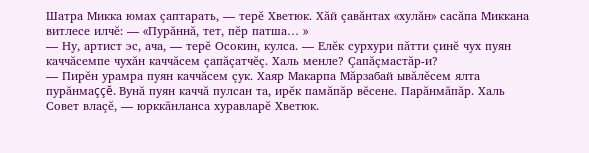Шатра Микка юмах çаптарать, — терĕ Хветюк. Хăй çавăнтах «хулăн» сасăпа Миккана витлесе илчĕ: — «Пурăннă, тет, пĕр патша… »
— Ну, артист эс, ача, — терĕ Осокин, кулса. — Елĕк сурхури пăтти çинĕ чух пуян каччăсемпе чухăн каччăсем çапăçатчĕç. Халь менле? Çапăçмастăр-и?
— Пирĕн урамра пуян каччăсем çук. Хаяр Макарпа Мăрзабай ывăлĕсем ялта пурăнмаççĕ. Вунă пуян каччă пулсан та, ирĕк памăпăр вĕсене. Парăнмăпăр. Халь Совет влаçĕ, — юрккăнланса хуравларĕ Хветюк.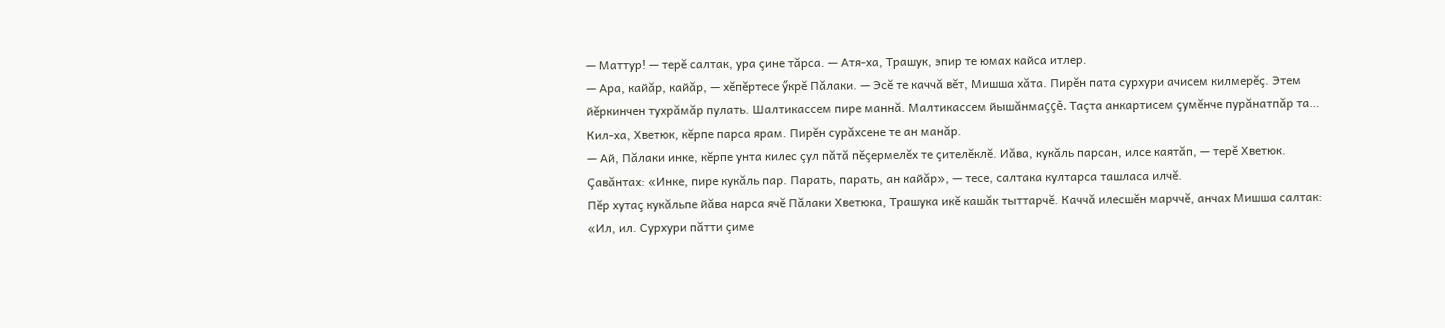— Маттур! — терĕ салтак, ура çине тăрса. — Атя-ха, Трашук, эпир те юмах кайса итлер.
— Ара, кайăр, кайăр, — хĕпĕртесе ӳкрĕ Пăлаки. — Эсĕ те каччă вĕт, Мишша хăта. Пирĕн пата сурхури ачисем килмерĕç. Этем йĕркинчен тухрăмăр пулать. Шалтикассем пире маннă. Малтикассем йышăнмаççĕ. Таçта анкартисем çумĕнче пурăнатпăр та… Кил-ха, Хветюк, кĕрпе парса ярам. Пирĕн сурăхсене те ан манăр.
— Ай, Пăлаки инке, кĕрпе унта килес çул пăтă пĕçермелĕх те çителĕклĕ. Иăва, кукăль парсан, илсе каятăп, — терĕ Хветюк. Çавăнтах: «Инке, пире кукăль пар. Парать, парать, ан кайăр», — тесе, салтака култарса ташласа илчĕ.
Пĕр хутаç кукăльпе йăва нарса ячĕ Пăлаки Хветюка, Трашука икĕ кашăк тыттарчĕ. Каччă илесшĕн марччĕ, анчах Мишша салтак: «Ил, ил. Сурхури пăтти çиме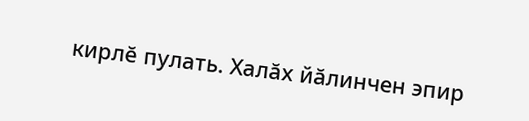кирлĕ пулать. Халăх йăлинчен эпир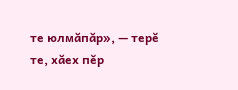те юлмăпăр», — терĕ те, хăех пĕр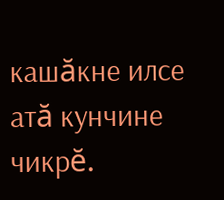кашăкне илсе атă кунчине чикрĕ.